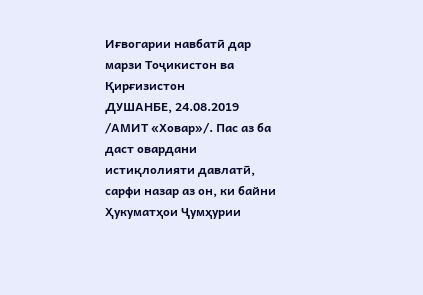Иғвогарии навбатӣ дар марзи Тоҷикистон ва Қирғизистон
ДУШАНБЕ, 24.08.2019 /АМИТ «Ховар»/. Пас аз ба даст овардани истиқлолияти давлатӣ, сарфи назар аз он, ки байни Ҳукуматҳои Ҷумҳурии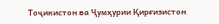Тоҷикистон ва Ҷумҳурии Қирғизистон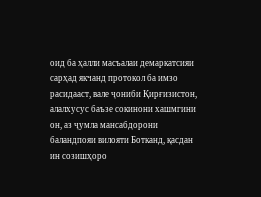оид ба ҳалли масъалаи демаркатсияи сарҳад якчанд протокол ба имзо расидааст, вале ҷониби Қирғизистон, алалхусус баъзе сокинони хашмгини он, аз ҷумла мансабдорони баландпояи вилояти Ботканд, қасдан ин созишҳоро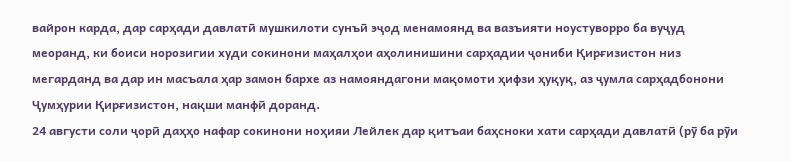вайрон карда, дар сарҳади давлатӣ мушкилоти сунъӣ эҷод менамоянд ва вазъияти ноустуворро ба вуҷуд меоранд, ки боиси норозигии худи сокинони маҳалҳои аҳолинишини сарҳадии ҷониби Қирғизистон низ мегарданд ва дар ин масъала ҳар замон бархе аз намояндагони мақомоти ҳифзи ҳуқуқ, аз ҷумла сарҳадбонони Ҷумҳурии Қирғизистон, нақши манфӣ доранд.
24 августи соли ҷорӣ даҳҳо нафар сокинони ноҳияи Лейлек дар қитъаи баҳсноки хати сарҳади давлатӣ (рӯ ба рӯи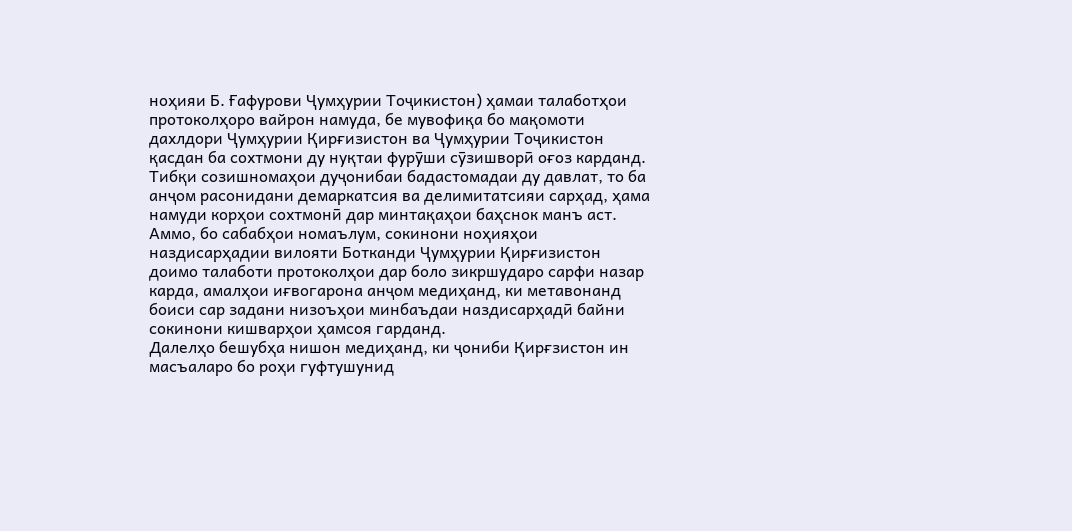ноҳияи Б. Ғафурови Ҷумҳурии Тоҷикистон) ҳамаи талаботҳои протоколҳоро вайрон намуда, бе мувофиқа бо мақомоти дахлдори Ҷумҳурии Қирғизистон ва Ҷумҳурии Тоҷикистон қасдан ба сохтмони ду нуқтаи фурӯши сӯзишворӣ оғоз карданд. Тибқи созишномаҳои дуҷонибаи бадастомадаи ду давлат, то ба анҷом расонидани демаркатсия ва делимитатсияи сарҳад, ҳама намуди корҳои сохтмонӣ дар минтақаҳои баҳснок манъ аст. Аммо, бо сабабҳои номаълум, сокинони ноҳияҳои наздисарҳадии вилояти Ботканди Ҷумҳурии Қирғизистон доимо талаботи протоколҳои дар боло зикршударо сарфи назар карда, амалҳои иғвогарона анҷом медиҳанд, ки метавонанд боиси сар задани низоъҳои минбаъдаи наздисарҳадӣ байни сокинони кишварҳои ҳамсоя гарданд.
Далелҳо бешубҳа нишон медиҳанд, ки ҷониби Қирғзистон ин масъаларо бо роҳи гуфтушунид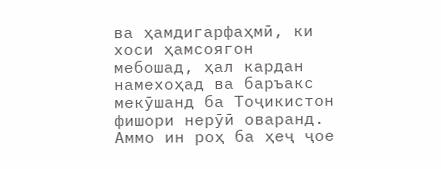ва ҳамдигарфаҳмӣ, ки хоси ҳамсоягон мебошад, ҳал кардан намехоҳад ва баръакс мекӯшанд ба Тоҷикистон фишори нерӯӣ оваранд. Аммо ин роҳ ба ҳеҷ ҷое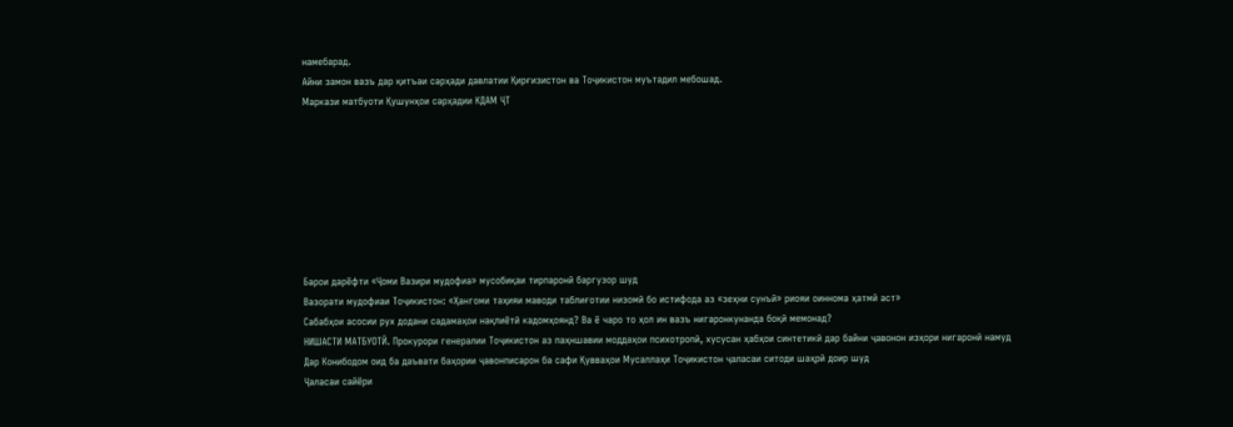намебарад.
Айни замон вазъ дар қитъаи сарҳади давлатии Қирғизистон ва Тоҷикистон муътадил мебошад.
Маркази матбуоти Қушунҳои сарҳадии КДАМ ҶТ








Барои дарёфти «Ҷоми Вазири мудофиа» мусобиқаи тирпаронӣ баргузор шуд
Вазорати мудофиаи Тоҷикистон: «Ҳангоми таҳияи маводи таблиғотии низомӣ бо истифода аз «зеҳни сунъӣ» риояи оиннома ҳатмӣ аст»
Сабабҳои асосии рух додани садамаҳои нақлиётӣ кадомҳоянд? Ва ё чаро то ҳол ин вазъ нигаронкунанда боқӣ мемонад?
НИШАСТИ МАТБУОТӢ. Прокурори генералии Тоҷикистон аз паҳншавии моддаҳои психотропӣ, хусусан ҳабҳои синтетикӣ дар байни ҷавонон изҳори нигаронӣ намуд
Дар Конибодом оид ба даъвати баҳории ҷавонписарон ба сафи Қувваҳои Мусаллаҳи Тоҷикистон ҷаласаи ситоди шаҳрӣ доир шуд
Ҷаласаи сайёри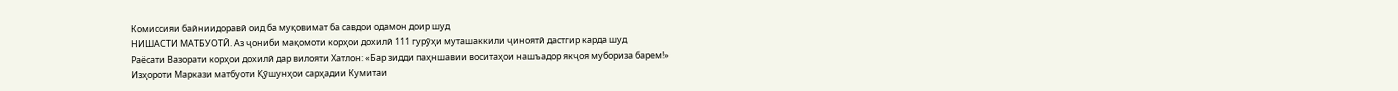Комиссияи байниидоравӣ оид ба муқовимат ба савдои одамон доир шуд
НИШАСТИ МАТБУОТӢ. Аз ҷониби мақомоти корҳои дохилӣ 111 гурӯҳи муташаккили ҷиноятӣ дастгир карда шуд
Раёсати Вазорати корҳои дохилӣ дар вилояти Хатлон: «Бар зидди паҳншавии воситаҳои нашъадор якҷоя мубориза барем!»
Изҳороти Маркази матбуоти Қӯшунҳои сарҳадии Кумитаи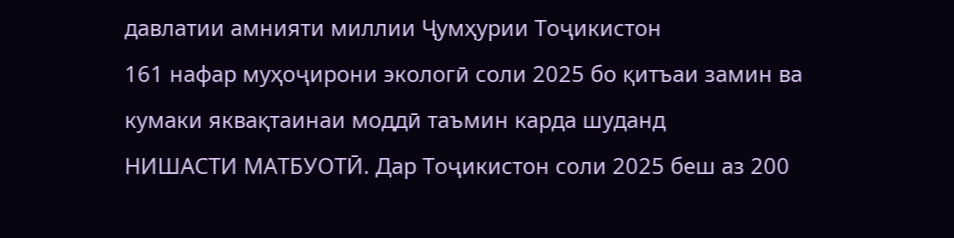давлатии амнияти миллии Ҷумҳурии Тоҷикистон
161 нафар муҳоҷирони экологӣ соли 2025 бо қитъаи замин ва кумаки яквақтаинаи моддӣ таъмин карда шуданд
НИШАСТИ МАТБУОТӢ. Дар Тоҷикистон соли 2025 беш аз 200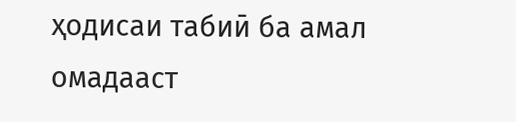ҳодисаи табиӣ ба амал омадааст